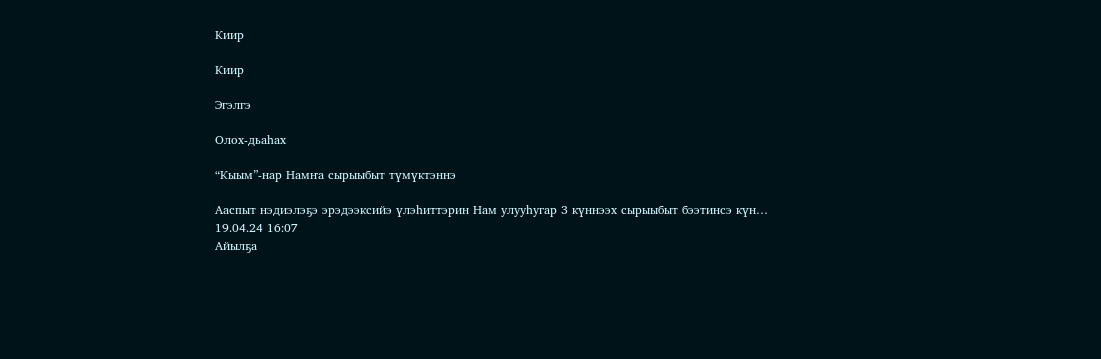Киир

Киир

Эгэлгэ

Олох-дьаһах

“Кыым”-нар Намҥа сырыыбыт түмүктэннэ

Ааспыт нэдиэлэҕэ эрэдээксийэ үлэһиттэрин Нам улууһугар 3 күннээх сырыыбыт бээтинсэ күн…
19.04.24 16:07
Айылҕа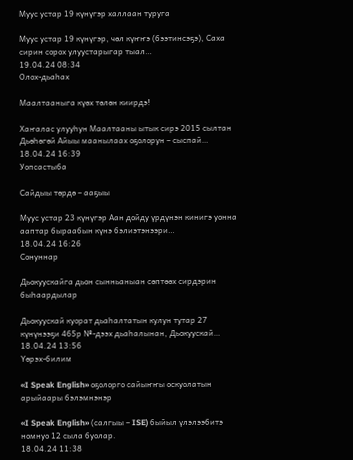Муус устар 19 күнүгэр халлаан туруга

Муус устар 19 күнүгэр, чөл күҥҥэ (бээтинсэҕэ), Саха сирин сорох улуустарыгар тыал…
19.04.24 08:34
Олох-дьаһах

Маалтааныга күөх төлөн киирдэ!

Хаҥалас улууһун Маалтааны ытык сирэ 2015 сылтан Дьөһөгөй Айыы маанылаах оҕолорун – сыспай…
18.04.24 16:39
Уопсастыба

Сайдыы төрдө – ааҕыы

Муус устар 23 күнүгэр Аан дойду үрдүнэн кинигэ уонна ааптар быраабын күнэ бэлиэтэнээри…
18.04.24 16:26
Сонуннар

Дьокуускайга дьон сынньаныан сөптөөх сирдэрин быһаардылар

Дьокуускай куорат дьаһалтатын кулун тутар 27 күнүнээҕи 465р №-дээх дьаһалынан, Дьокуускай…
18.04.24 13:56
Үөрэх-билим

«I Speak English» оҕолорго сайыҥҥы оскуолатын арыйаары бэлэмнэнэр

«I Speak English» (салгыы – ISE) быйыл үлэлээбитэ номнуо 12 сыла буолар.
18.04.24 11:38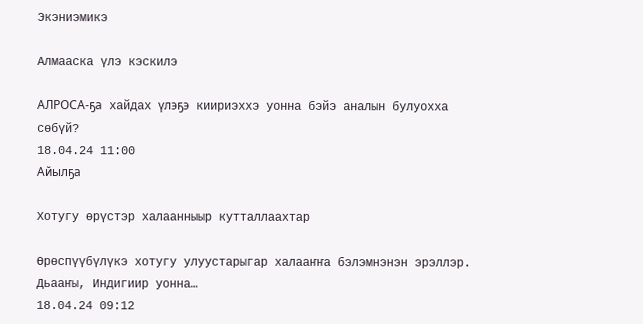Экэниэмикэ

Алмааска үлэ кэскилэ

АЛРОСА-ҕа хайдах үлэҕэ киириэххэ уонна бэйэ аналын булуохха сөбүй?
18.04.24 11:00
Айылҕа

Хотугу өрүстэр халаанныыр кутталлаахтар

Өрөспүүбүлүкэ хотугу улуустарыгар халааҥҥа бэлэмнэнэн эрэллэр. Дьааҥы, Индигиир уонна…
18.04.24 09:12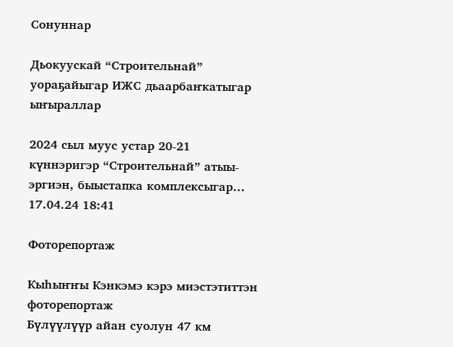Сонуннар

Дьокуускай “Строительнай” уораҕайыгар ИЖС дьаарбаҥкатыгар ыҥыраллар

2024 сыл муус устар 20-21 күннэригэр “Строительнай” атыы-эргиэн, быыстапка комплексыгар…
17.04.24 18:41

Фоторепортаж

Кыһыҥҥы Кэнкэмэ кэрэ миэстэтиттэн фоторепортаж
Бүлүүлүүр айан суолун 47 км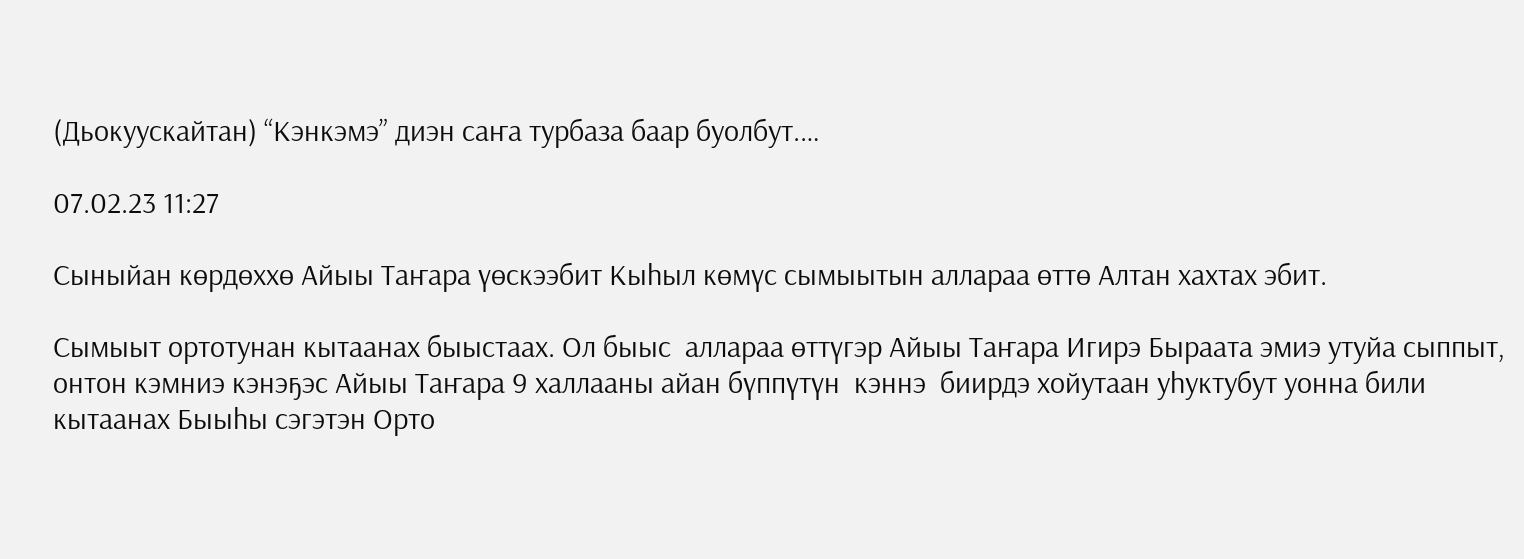(Дьокуускайтан) “Кэнкэмэ” диэн саҥа турбаза баар буолбут.…

07.02.23 11:27

Сыныйан көрдөххө Айыы Таҥара үөскээбит Кыһыл көмүс сымыытын аллараа өттө Алтан хахтах эбит.

Сымыыт ортотунан кытаанах быыстаах. Ол быыс  аллараа өттүгэр Айыы Таҥара Игирэ Быраата эмиэ утуйа сыппыт, онтон кэмниэ кэнэҕэс Айыы Таҥара 9 халлааны айан бүппүтүн  кэннэ  биирдэ хойутаан уһуктубут уонна били кытаанах Быыһы сэгэтэн Орто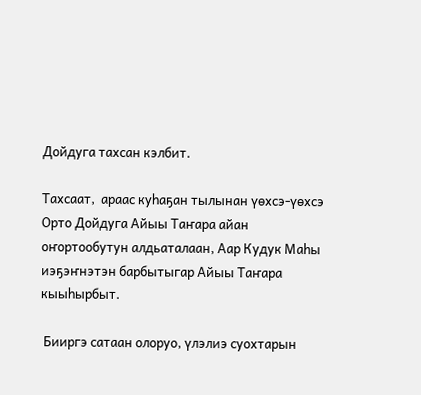Дойдуга тахсан кэлбит.

Тахсаат,  араас куһаҕан тылынан үөхсэ-үөхсэ Орто Дойдуга Айыы Таҥара айан оҥортообутун алдьаталаан, Аар Кудук Маһы иэҕэҥнэтэн барбытыгар Айыы Таҥара кыыһырбыт.

 Бииргэ сатаан олоруо, үлэлиэ суохтарын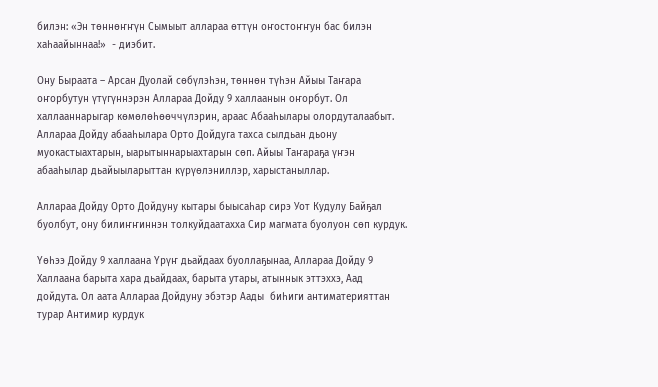билэн: «Эн төннөҥҥүн Сымыыт аллараа өттүн оҥостоҥҥун бас билэн хаһаайыннаа!»  - диэбит.

Ону Быраата – Арсан Дуолай сөбүлэһэн, төннөн түһэн Айыы Таҥара оҥорбутун үтүгүннэрэн Аллараа Дойду 9 халлаанын оҥорбут. Ол халлааннарыгар көмөлөһөөччүлэрин, араас Абааһылары олордуталаабыт.
Аллараа Дойду абааһылара Орто Дойдуга тахса сылдьан дьону муокастыахтарын, ыарытыннарыахтарын сөп. Айыы Таҥараҕа үҥэн абааһылар дьайыыларыттан күрүөлэниллэр, харыстаныллар.

Аллараа Дойду Орто Дойдуну кытары быысаһар сирэ Уот Кудулу Байҕал буолбут, ону билиҥҥиннэн толкуйдаатахха Сир магмата буолуон сөп курдук.

Үөһээ Дойду 9 халлаана Үрүҥ дьайдаах буоллаҕынаа, Аллараа Дойду 9 Халлаана барыта хара дьайдаах, барыта утары, атыннык эттэххэ, Аад  дойдута. Ол аата Аллараа Дойдуну эбэтэр Аады  биһиги антиматерияттан турар Антимир курдук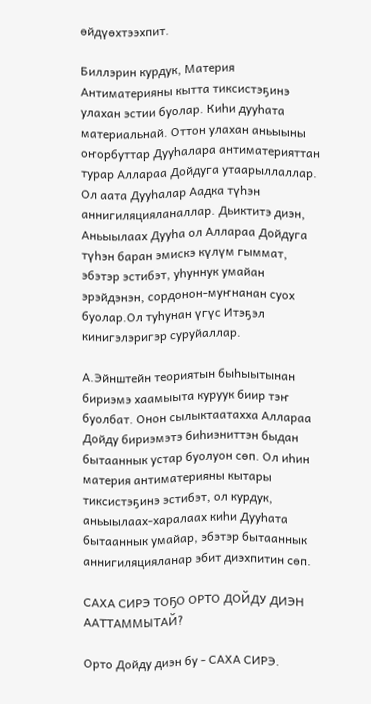өйдүөхтээхпит.

Биллэрин курдук, Материя Антиматерияны кытта тиксистэҕинэ улахан эстии буолар. Киһи дууһата материальнай. Оттон улахан аньыыны оҥорбуттар Дууһалара антиматерияттан турар Аллараа Дойдуга утаарыллаллар.  Ол аата Дууһалар Аадка түһэн аннигиляцияланаллар. Дьиктитэ диэн, Аньыылаах Дууһа ол Аллараа Дойдуга түһэн баран эмискэ күлүм гыммат, эбэтэр эстибэт, уһуннук умайан эрэйдэнэн, сордонон-муҥнанан суох буолар.Ол туһунан үгүс Итэҕэл кинигэлэригэр суруйаллар.

А.Эйнштейн теориятын быһыытынан бириэмэ хаамыыта куруук биир тэҥ буолбат. Онон сылыктаатахха Аллараа Дойду бириэмэтэ биһиэниттэн быдан бытааннык устар буолуон сөп. Ол иһин материя антиматерияны кытары тиксистэҕинэ эстибэт, ол курдук,  аньыылаах-харалаах киһи Дууһата   бытааннык умайар, эбэтэр бытааннык аннигиляцияланар эбит диэхпитин сөп.

САХА СИРЭ ТОҔО ОРТО ДОЙДУ ДИЭН ААТТАММЫТАЙ?

Орто Дойду диэн бу - САХА СИРЭ.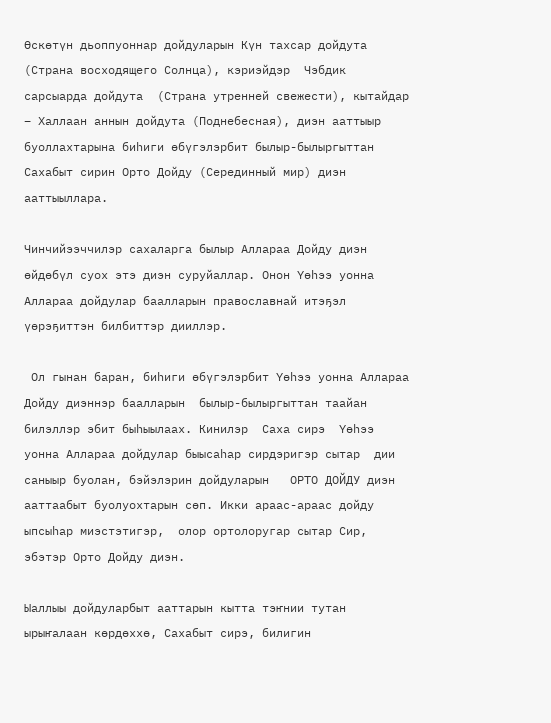Өскөтүн дьоппуоннар дойдуларын Күн тахсар дойдута (Страна восходящего Солнца), кэриэйдэр  Чэбдик сарсыарда дойдута  (Страна утренней свежести), кытайдар – Халлаан аннын дойдута (Поднебесная), диэн ааттыыр буоллахтарына биһиги өбүгэлэрбит былыр-былыргыттан Сахабыт сирин Орто Дойду (Серединный мир) диэн ааттыыллара.

Чинчийээччилэр сахаларга былыр Аллараа Дойду диэн өйдөбүл суох этэ диэн суруйаллар. Онон Үөһээ уонна Аллараа дойдулар баалларын православнай итэҕэл үөрэҕиттэн билбиттэр дииллэр.

 Ол гынан баран, биһиги өбүгэлэрбит Үөһээ уонна Аллараа Дойду диэннэр баалларын  былыр-былыргыттан таайан билэллэр эбит быһыылаах. Кинилэр  Саха сирэ  Үөһээ уонна Аллараа дойдулар быысаһар сирдэригэр сытар  дии саныыр буолан, бэйэлэрин дойдуларын   ОРТО ДОЙДУ диэн ааттаабыт буолуохтарын сөп. Икки араас-араас дойду ыпсыһар миэстэтигэр,  олор ортолоругар сытар Сир, эбэтэр Орто Дойду диэн.

Ыаллыы дойдуларбыт ааттарын кытта тэҥнии тутан ырыҥалаан көрдөххө, Сахабыт сирэ, билигин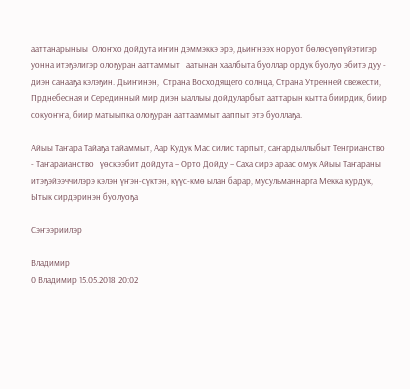ааттанарыныы  Олоҥхо дойдута иҥин дэммэккэ эрэ, дьиҥнээх норуот бөлөсүөпүйэтигэр уонна итэҕэлигэр олоҕуран ааттаммыт   аатынан хаалбыта буоллар ордук буолуо эбитэ дуу - диэн санааҕа кэлэҕин. Дьиҥинэн,  Страна Восходящего солнца, Страна Утренней свежести, Прднебесная и Серединный мир диэн ыаллыы дойдуларбыт ааттарын кытта биирдик, биир сокуоҥҥа, биир матыыпка олоҕуран ааттааммыт ааппыт этэ буоллаҕа.

Айыы Таҥара Тайаҕа тайаммыт, Аар Кудук Мас силис тарпыт, саҥардыллыбыт Тенгрианство - Таҥараианство   үөскээбит дойдута – Орто Дойду – Саха сирэ араас омук Айыы Таҥараны итэҕэйээччилэрэ кэлэн үҥэн-сүктэн, күүс-кмө ылан барар, мусульманнарга Мекка курдук, Ытык сирдэринэн буолуоҕа

Сэҥээриилэр

Владимир
0 Владимир 15.05.2018 20:02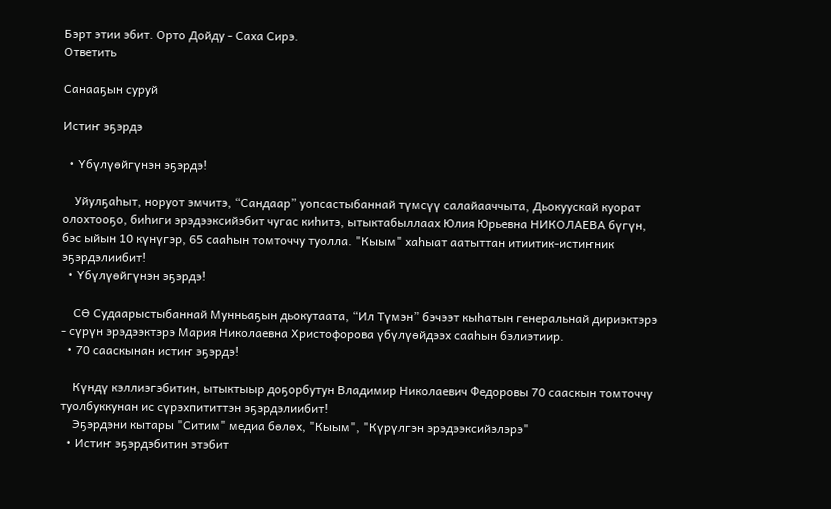Бэрт этии эбит. Орто Дойду - Саха Сирэ.
Ответить

Санааҕын суруй

Истиҥ эҕэрдэ

  • Үбүлүөйгүнэн эҕэрдэ!

    Уйулҕаһыт, норуот эмчитэ, “Сандаар” уопсастыбаннай түмсүү салайааччыта, Дьокуускай куорат олохтооҕо, биһиги эрэдээксийэбит чугас киһитэ, ытыктабыллаах Юлия Юрьевна НИКОЛАЕВА бүгүн, бэс ыйын 10 күнүгэр, 65 сааһын томточчу туолла. "Кыым" хаһыат аатыттан итиитик-истиҥник эҕэрдэлиибит!
  • Үбүлүөйгүнэн эҕэрдэ!

    СӨ Судаарыстыбаннай Мунньаҕын дьокутаата, “Ил Түмэн” бэчээт кыһатын генеральнай дириэктэрэ - сүрүн эрэдээктэрэ Мария Николаевна Христофорова үбүлүөйдээх сааһын бэлиэтиир.
  • 70 сааскынан истиҥ эҕэрдэ!

    Күндү кэллиэгэбитин, ытыктыыр доҕорбутун Владимир Николаевич Федоровы 70 сааскын томточчу туолбуккунан ис сүрэхпититтэн эҕэрдэлиибит!
    Эҕэрдэни кытары "Ситим" медиа бөлөх, "Кыым", "Күрүлгэн эрэдээксийэлэрэ"
  • Истиҥ эҕэрдэбитин этэбит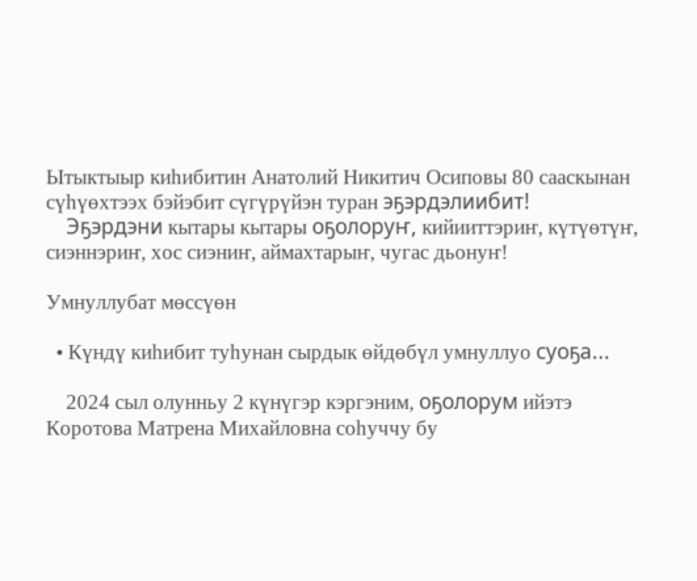Ытыктыыр киһибитин Анатолий Никитич Осиповы 80 сааскынан сүһүөхтээх бэйэбит сүгүрүйэн туран эҕэрдэлиибит!
    Эҕэрдэни кытары кытары оҕолоруҥ, кийииттэриҥ, күтүөтүҥ, сиэннэриҥ, хос сиэниҥ, аймахтарыҥ, чугас дьонуҥ!

Умнуллубат мөссүөн

  • Күндү киһибит туһунан сырдык өйдөбүл умнуллуо суоҕа...

    2024 сыл олунньу 2 күнүгэр кэргэним, оҕолорум ийэтэ Коротова Матрена Михайловна соһуччу бу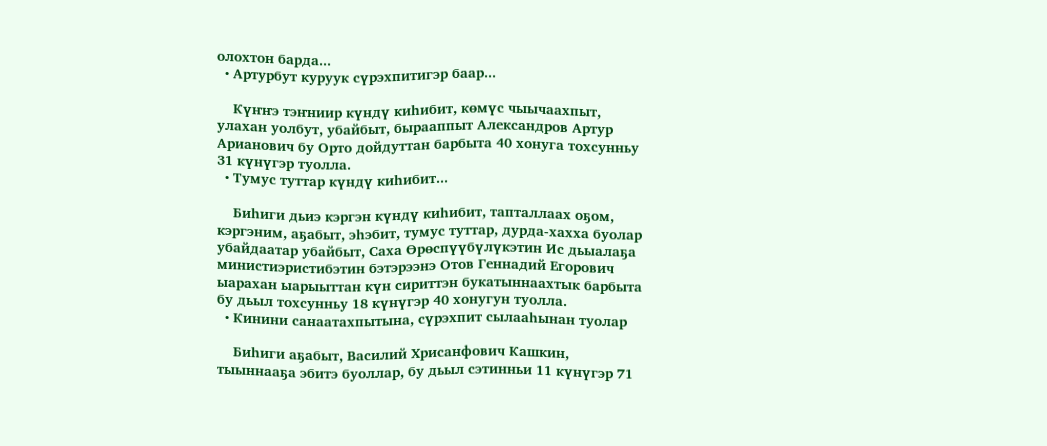олохтон барда...
  • Артурбут куруук сүрэхпитигэр баар...

    Күҥҥэ тэҥниир күндү киһибит, көмүс чыычаахпыт, улахан уолбут, убайбыт, бырааппыт Александров Артур Арианович бу Орто дойдуттан барбыта 40 хонуга тохсунньу 31 күнүгэр туолла.
  • Тумус туттар күндү киһибит...

    Биһиги дьиэ кэргэн күндү киһибит, тапталлаах оҕом, кэргэним, аҕабыт, эһэбит, тумус туттар, дурда-хахха буолар убайдаатар убайбыт, Саха Өрөспүүбүлүкэтин Ис дьыалаҕа министиэристибэтин бэтэрээнэ Отов Геннадий Егорович ыарахан ыарыыттан күн сириттэн букатыннаахтык барбыта бу дьыл тохсунньу 18 күнүгэр 40 хонугун туолла.
  • Кинини санаатахпытына, сүрэхпит сылааһынан туолар

    Биһиги аҕабыт, Василий Хрисанфович Кашкин, тыыннааҕа эбитэ буоллар, бу дьыл сэтинньи 11 күнүгэр 71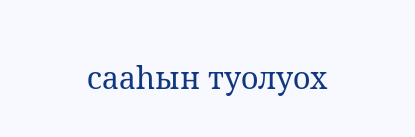сааһын туолуох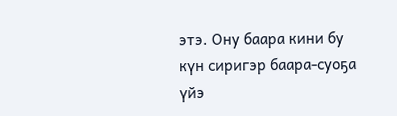этэ. Ону баара кини бу күн сиригэр баара-суоҕа үйэ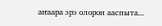аҥаара эрэ олорон ааспыта...